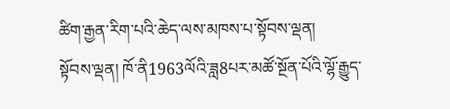ཚིག་རྒྱན་རིག་པའི་ཆེད་ལས་མཁས་པ་སྟོབས་ལྡན།
སྟོབས་ལྡན། ཁོ་ནི1963ལོའི་ཟླ8པར་མཚོ་སྔོན་པོའི་ལྷོ་རྒྱུད་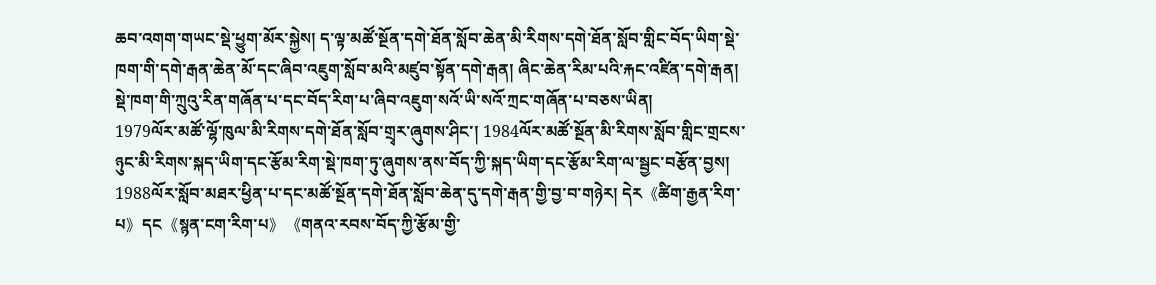ཆབ་འགག་གཡང་སྡེ་ཕྱུག་མོར་སྐྱེས། ད་ལྟ་མཚོ་སྔོན་དགེ་ཐོན་སློབ་ཆེན་མི་རིགས་དགེ་ཐོན་སློབ་གླིང་བོད་ཡིག་སྡེ་ཁག་གི་དགེ་རྒན་ཆེན་མོ་དང་ཞིབ་འཇུག་སློབ་མའི་མཛུབ་སྟོན་དགེ་རྒན། ཞིང་ཆེན་རིམ་པའི་རྐང་འཛིན་དགེ་རྒན། སྡེ་ཁག་གི་ཀྲུའུ་རིན་གཞོན་པ་དང་བོད་རིག་པ་ཞིབ་འཇུག་སའོ་ཡི་སའོ་ཀྲང་གཞོན་པ་བཅས་ཡིན།
1979ལོར་མཚོ་ལྷོ་ཁུལ་མི་རིགས་དགེ་ཐོན་སློབ་གྲྭར་ཞུགས་ཤིང་། 1984ལོར་མཚོ་སྔོན་མི་རིགས་སློབ་གླིང་གྲངས་ཉུང་མི་རིགས་སྐད་ཡིག་དང་རྩོམ་རིག་སྡེ་ཁག་ཏུ་ཞུགས་ནས་བོད་ཀྱི་སྐད་ཡིག་དང་རྩོམ་རིག་ལ་སྦྱང་བརྩོན་བྱས། 1988ལོར་སློབ་མཐར་ཕྱིན་པ་དང་མཚོ་སྔོན་དགེ་ཐོན་སློབ་ཆེན་དུ་དགེ་རྒན་གྱི་བྱ་བ་གཉེར། དེར《ཚིག་རྒྱན་རིག་པ》དང《སྙན་ངག་རིག་པ》《གནའ་རབས་བོད་ཀྱི་རྩོམ་གྱི་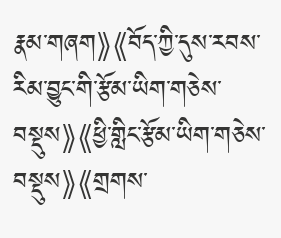རྣམ་གཞག》《བོད་ཀྱི་དུས་རབས་རིམ་བྱུང་གི་རྩོམ་ཡིག་གཅེས་བསྡུས》《ཕྱི་གླིང་རྩོམ་ཡིག་གཅེས་བསྡུས》《གྲགས་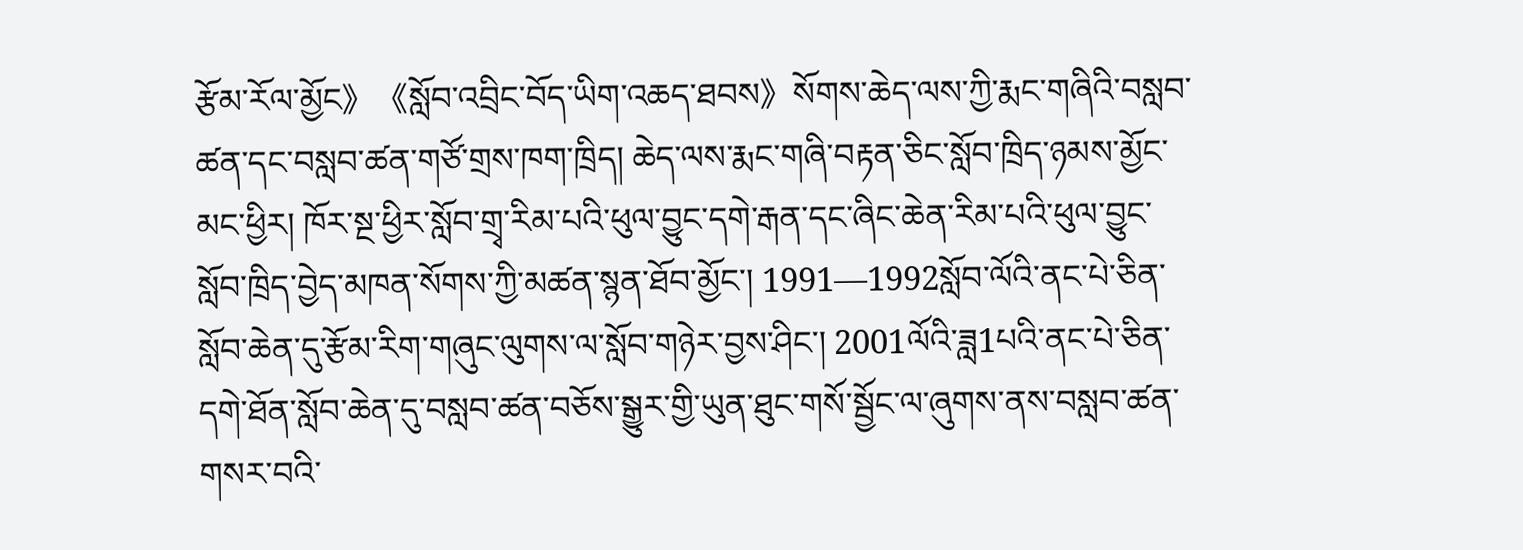རྩོམ་རོལ་མྱོང》《སློབ་འབྲིང་བོད་ཡིག་འཆད་ཐབས》སོགས་ཆེད་ལས་ཀྱི་རྨང་གཞིའི་བསླབ་ཚན་དང་བསླབ་ཚན་གཙོ་གྲས་ཁག་ཁྲིད། ཆེད་ལས་རྨང་གཞི་བརྟན་ཅིང་སློབ་ཁྲིད་ཉམས་མྱོང་མང་ཕྱིར། ཁོར་སྔ་ཕྱིར་སློབ་གྲྭ་རིམ་པའི་ཕུལ་བྱུང་དགེ་རྒན་དང་ཞིང་ཆེན་རིམ་པའི་ཕུལ་བྱུང་སློབ་ཁྲིད་བྱེད་མཁན་སོགས་ཀྱི་མཚན་སྙན་ཐོབ་མྱོང་། 1991—1992སློབ་ལོའི་ནང་པེ་ཅིན་སློབ་ཆེན་དུ་རྩོམ་རིག་གཞུང་ལུགས་ལ་སློབ་གཉེར་བྱས་ཤིང་། 2001ལོའི་ཟླ1པའི་ནང་པེ་ཅིན་དགེ་ཐོན་སློབ་ཆེན་དུ་བསླབ་ཚན་བཅོས་སྒྱུར་གྱི་ཡུན་ཐུང་གསོ་སྦྱོང་ལ་ཞུགས་ནས་བསླབ་ཚན་གསར་བའི་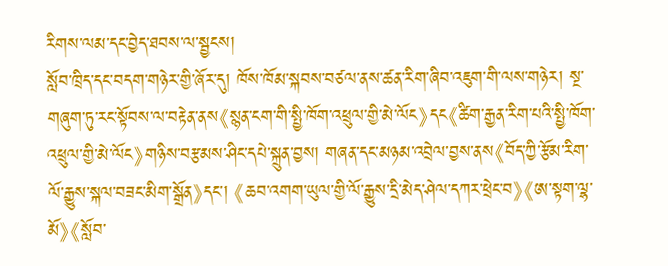རིགས་ལམ་དང་བྱེད་ཐབས་ལ་སྦྱངས།
སློབ་ཁྲིད་དང་བདག་གཉེར་གྱི་ཞོར་དུ། ཁོས་ཁོམ་སྐབས་བཙལ་ནས་ཚན་རིག་ཞིབ་འཇུག་གི་ལས་གཉེར། སྔ་གཞུག་ཏུ་རང་སྟོབས་ལ་བརྟེན་ནས《སྙན་ངག་གི་སྤྱི་ཁོག་འཕྲུལ་གྱི་མེ་ལོང》དང《ཚིག་རྒྱན་རིག་པའི་སྤྱི་ཁོག་འཕྲུལ་གྱི་མེ་ལོང》གཉིས་བརྩམས་ཤིང་དཔེ་སྐྲུན་བྱས། གཞན་དང་མཉམ་འབྲེལ་བྱས་ནས《བོད་ཀྱི་རྩོམ་རིག་ལོ་རྒྱུས་སྐལ་བཟང་མིག་སྒྲོན》དང་། 《ཆབ་འགག་ཡུལ་གྱི་ལོ་རྒྱུས་དྲི་མེད་ཤེལ་དཀར་ཕྲེང་བ》《ཨ་སྟག་ལྷ་མོ》《སློབ་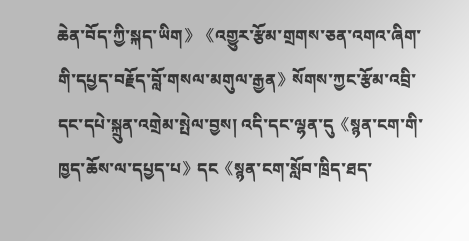ཆེན་བོད་ཀྱི་སྐད་ཡིག》《འགྱུར་རྩོམ་གྲགས་ཅན་འགའ་ཞིག་གི་དཔྱད་བརྗོད་བློ་གསལ་མགུལ་རྒྱན》སོགས་ཀྱང་རྩོམ་འབྲི་དང་དཔེ་སྐྲུན་འགྲེམ་སྤེལ་བྱས། འདི་དང་ལྷན་དུ《སྙན་ངག་གི་ཁྱད་ཆོས་ལ་དཔྱད་པ》དང《སྙན་ངག་སློབ་ཁྲིད་ཐད་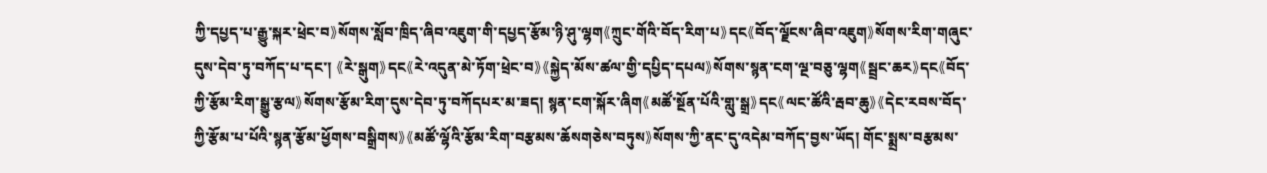ཀྱི་དཔྱད་པ་རྒྱུ་སྐར་ཕྲེང་བ》སོགས་སློབ་ཁྲིད་ཞིབ་འཇུག་གི་དཔྱད་རྩོམ་ཉི་ཤུ་ལྷག《ཀྲུང་གོའི་བོད་རིག་པ》དང《བོད་ལྗོངས་ཞིབ་འཇུག》སོགས་རིག་གཞུང་དུས་དེབ་ཏུ་བཀོད་པ་དང་། 《རེ་སྒུག》དང《རེ་འདུན་མེ་ཏོག་ཕྲེང་བ》《སྐྱེད་མོས་ཚལ་གྱི་དཔྱིད་དཔལ》སོགས་སྙན་ངག་ལྔ་བཅུ་ལྷག《སྦྲང་ཆར》དང《བོད་ཀྱི་རྩོམ་རིག་སྒྱུ་རྩལ》སོགས་རྩོམ་རིག་དུས་དེབ་ཏུ་བཀོདཔར་མ་ཟད། སྙན་ངག་སྐོར་ཞིག《མཚོ་སྔོན་པོའི་གླུ་སྒྲ》དང《ལང་ཚོའི་རྦབ་ཆུ》《དེང་རབས་བོད་ཀྱི་རྩོམ་པ་པོའི་སྙན་རྩོམ་ཕྱོགས་བསྒྲིགས》《མཚོ་ལྷོའི་རྩོམ་རིག་བརྩམས་ཆོསགཅེས་བཏུས》སོགས་ཀྱི་ནང་དུ་འདེམ་བཀོད་བྱས་ཡོད། གོང་སྨྲས་བརྩམས་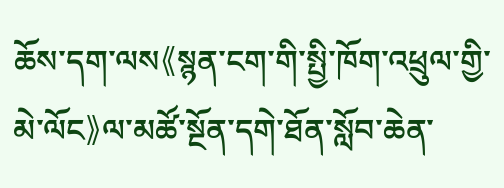ཆོས་དག་ལས《སྙན་ངག་གི་སྤྱི་ཁོག་འཕྲུལ་གྱི་མེ་ལོང》ལ་མཚོ་སྔོན་དགེ་ཐོན་སློབ་ཆེན་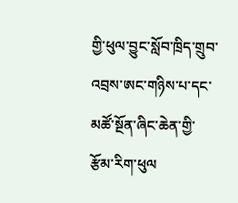གྱི་ཕུལ་བྱུང་སློབ་ཁྲིད་གྲུབ་འབྲས་ཨང་གཉིས་པ་དང་མཚོ་སྔོན་ཞིང་ཆེན་གྱི་རྩོམ་རིག་ཕུལ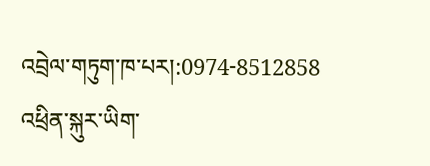འབྲེལ་གཏུག་ཁ་པར།:0974-8512858
འཕྲིན་སྐུར་ཡིག་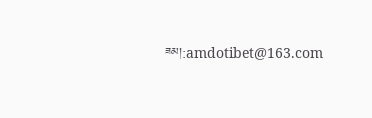ཟམ།:amdotibet@163.com